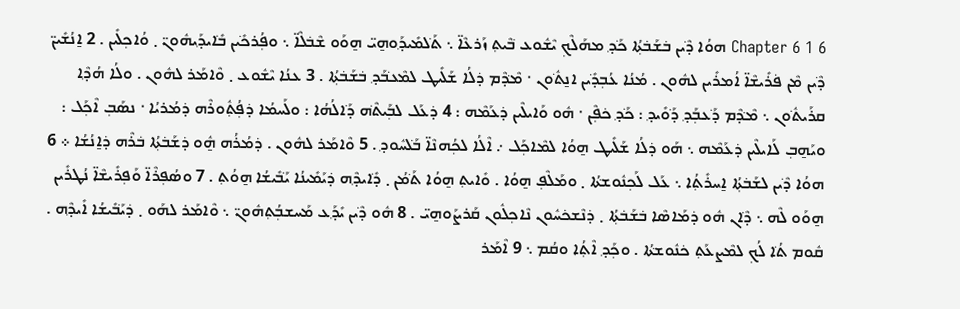6 Chapter 6 1 ܗܘܳܐ ܕ݁ܶܝܢ ܒ݁ܫܰܒ݁ܬ݂ܳܐ ܟ݁ܰܕ݂ ܡܗܰܠܶܟ݂ ܝܶܫܽܘܥ ܒ݁ܶܝܬ݂ ܙܰܪܥܶܐ̈ ܆ ܬ݁ܰܠܡܺܝܕ݂ܰܘܗ̱ܝ̈ ܗ̱ܘܰܘ ܫܶܒ݁ܠܶܐ̈ ܆ ܘܦ݂ܳܪܟ݁ܺܝܢ ܒ݁ܺܐܝܕ݂ܰܝܗܽܘܢ̈ ܂ ܘܳܐܟ݂ܠܺܝܢ . 2 ܐ̱ܢܳܫܺܝܢ̈ ܕ݁ܶܝܢ ܡܶܢ ܦ݁ܪܺܝܫܶܐ̈ ܐܳܡܪܺܝܢ ܠܗܽܘܢ . ܡܳܢܳܐ ܥܳܒ݂ܕ݁ܺܝܢ ܐܢ̱ܬ݁ܽܘܢ ܁ ܡܶܕ݁ܶܡ ܕ݁ܠܳܐ ܫܰܠܺܝܛ ܠܡܶܥܒ݁ܰܕ݂ ܒ݁ܫܰܒ݁ܬ݂ܳܐ . 3 ܥܢܳܐ ܝܶܫܽܘܥ ܂ ܘܶܐܡܰܪ ܠܗܽܘܢ . ܘܠܳܐ ܗܳܕ݂ܶܐ ܩܪܰܝܬ݁ܽܘܢ ܆ ܡܶܕ݁ܶܡ ܕ݁ܰܥܒ݂ܰܕ݂ ܕ݁ܰܘܺܝܕ݂ : ܟ݁ܰܕ݂ ܟ݁ܦ݂ܶܢ ܁ ܗܽܘ ܘܰܐܝܠܶܝܢ ܕ݁ܥܰܡܶܗ : 4 ܕ݁ܥܰܠ ܠܒ݂ܰܝܬ݁ܶܗ ܕ݁ܰܐܠܳܗܳܐ : ܘܠܰܚܡܳܐ ܕ݁ܦ݂ܳܬ݂ܽܘܪܶܗ ܕ݁ܡܳܪܝܳܐ ܁ ܢܣܰܒ݂ ܐܶܟ݂ܰܠ : ܘܝܰܗ̱ܒ݂ ܠܰܐܝܠܶܝܢ ܕ݁ܥܰܡܶܗ ܆ ܗܰܘ ܕ݁ܠܳܐ ܫܰܠܺܝܛ ܗ̱ܘܳܐ ܠܡܶܐܟ݂ܰܠ ܇ ܐܶܠܳܐ ܠܟ݂ܳܗܢܶܐ̈ ܒ݁ܰܠܚܽܘܕ݂ . 5 ܘܶܐܡܰܪ ܠܗܽܘܢ . ܕ݁ܡܳܪܳܗ ܗ̱ܽܘ ܕ݁ܫܰܒ݁ܬ݂ܳܐ ܒ݁ܪܶܗ ܕ݁ܐ̱ܢܳܫܳܐ ܀ 6 ܗܘܳܐ ܕ݁ܶܝܢ ܠܫܰܒ݁ܬ݂ܳܐ ܐ̱ܚܪܺܬ݂ܳܐ ܆ ܥܰܠ ܠܰܟ݂ܢܽܘܫܬ݁ܳܐ ܂ ܘܡܰܠܶܦ݂ ܗ̱ܘܳܐ . ܘܺܐܝܬ݂ ܗ̱ܘܳܐ ܬ݁ܰܡܳܢ ܂ ܕ݁ܺܐܝܕ݂ܶܗ ܕ݁ܝܰܡܺܝܢܳܐ ܝܰܒ݁ܺܝܫܳܐ ܗ̱ܘܳܬ݂ . 7 ܘܣܳܦ݂ܪܶܐ̈ ܘܰܦ݂ܪܺܝܫܶܐ̈ ܢܳܛܪܺܝܢ ܗ̱ܘܰܘ ܠܶܗ ܆ ܕ݁ܶܐܢ ܗܽܘ ܕ݁ܡܰܐܣܶܐ ܒ݁ܫܰܒ݁ܬ݂ܳܐ ܂ ܕ݁ܢܶܫܟ݁ܚܽܘܢ ܢܶܐܟ݂ܠܽܘܢ ܩܰܪܨܰܘܗ̱ܝ̈ . 8 ܗܽܘ ܕ݁ܶܝܢ ܝܺܕ݂ܰܥ ܡܰܚܫܒ݂ܳܬ݂ܗܽܘܢ̈ ܆ ܘܶܐܡܰܪ ܠܗܰܘ ܂ ܕ݁ܝܰܒ݁ܺܝܫܳܐ ܐܺܝܕ݂ܶܗ . ܩܽܘܡ ܬ݁ܳܐ ܠܳܟ݂ ܠܡܶܨܥܰܬ݂ ܟ݁ܢܽܘܫܬ݁ܳܐ . ܘܟ݂ܰܕ݂ ܐܶܬ݂ܳܐ ܘܩܳܡ ܆ 9 ܐܶܡܰܪ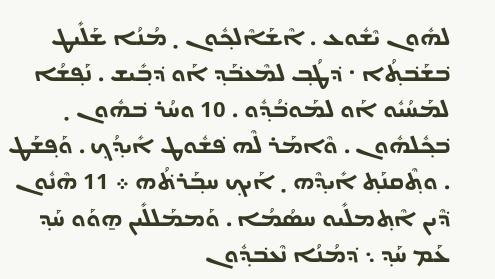ܠܗܽܘܢ ܝܶܫܽܘܥ . ܐܶܫܰܐܶܠܟ݂ܽܘܢ ܂ ܡܳܢܳܐ ܫܰܠܺܝܛ ܒ݁ܫܰܒ݁ܬ݂ܳܐ ܁ ܕ݁ܛܳܒ݂ ܠܡܶܥܒ݁ܰܕ݂ ܐܰܘ ܕ݁ܒ݂ܺܝܫ . ܢܰܦ݂ܫܳܐ ܠܡܰܚܳܝܽܘ ܐܰܘ ܠܡܰܘܒ݁ܳܕ݂ܽܘ . 10 ܘܚܳܪ ܒ݁ܗܽܘܢ ܂ ܒ݁ܟ݂ܽܠܗܽܘܢ . ܘܶܐܡܰܪ ܠܶܗ ܦ݁ܫܽܘܛ ܐܺܝܕ݂ܳܟ݂ . ܘܰܦ݂ܫܰܛ . ܘܬ݂ܶܩܢܰܬ݂ ܐܺܝܕ݂ܶܗ ܂ ܐܰܝܟ݂ ܚܒ݂ܰܪܬ݁ܳܗ ܀ 11 ܗܶܢܽܘܢ ܕ݁ܶܝܢ ܐܶܬ݂ܡܠܺܝܘ ܚܣܳܡܳܐ . ܘܰܡܡܰܠܠܺܝܢ ܗ̱ܘܰܘ ܚܰܕ݂ ܥܰܡ ܚܰܕ݂ ܆ ܕ݁ܡܳܢܳܐ ܢܶܥܒ݁ܕ݂ܽܘܢ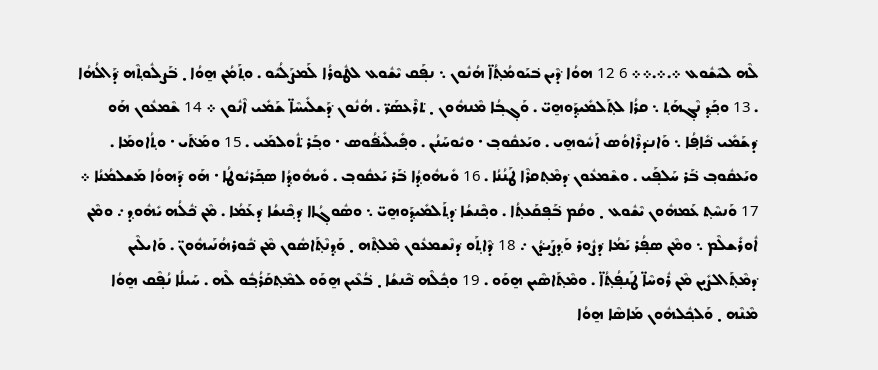ܠܶܗ ܠܝܶܫܽܘܥ ܀.܀.܀܀ 6 12 ܗܘܳܐ ܕ݁ܶܝܢ ܒ݁ܝܰܘܡܳܬ݂ܳܐ̈ ܗܳܢܽܘܢ ܆ ܢܦ݂ܰܩ ܝܶܫܽܘܥ ܠܛܽܘܪܳܐ ܠܰܡܨܰܠܳܝܽܘ . ܘܬ݂ܰܡܳܢ ܗ̱ܘܳܐ ܂ ܒ݁ܰܨܠܽܘܬ݂ܶܗ ܕ݁ܰܐܠܳܗܳܐ . 13 ܘܟ݂ܰܕ݂ ܢܶܓ݂ܗܰܬ݂ ܆ ܩܪܳܐ ܠܬ݂ܰܠܡܺܝܕ݂ܰܘܗ̱ܝ̈ . ܘܰܓ݂ܒ݂ܳܐ ܡܶܢܗܽܘܢ ܂ ܬ݁ܪܶܥܣܰܪ̈ . ܗܳܢܽܘܢ ܕ݁ܰܫܠܺܝܚܶܐ̈ ܫܰܡܺܝ ܐܶܢܽܘܢ ܀ 14 ܫܶܡܥܽܘܢ ܗܰܘ ܕ݁ܫܰܡܺܝ ܟ݁ܺܐܦ݂ܳܐ ܆ ܘܰܐܢܕ݁ܪܶܐܘܳܣ ܐܰܚܽܘܗ̱ܝ . ܘܝܰܥܩܽܘܒ݂ ܁ ܘܝܽܘܚܰܢܳܢ . ܘܦ݂ܺܝܠܺܝܦ݁ܳܘܣ ܁ ܘܒ݂ܰܪ ܬ݁ܽܘܠܡܰܝ . 15 ܘܡܰܬ݁ܰܝ ܁ ܘܬ݂ܳܐܘܡܰܐ . ܘܝܰܥܩܽܘܒ݂ ܒ݁ܰܪ ܚܰܠܦ݂ܰܝ . ܘܫܶܡܥܽܘܢ ܕ݁ܡܶܬ݂ܩܪܶܐ ܛܰܢܳܢܳܐ . 16 ܘܺܝܗܽܘܕ݂ܳܐ ܒ݁ܰܪ ܝܰܥܩܽܘܒ݂ . ܘܺܝܗܽܘܕ݂ܳܐ ܣܟ݂ܰܪܝܽܘܛܳܐ ܁ ܗܰܘ ܕ݁ܰܗܘܳܐ ܡܰܫܠܡܳܢܳܐ ܀ 17 ܘܰܢܚܶܬ݂ ܥܰܡܗܽܘܢ ܝܶܫܽܘܥ ܂ ܘܩܳܡ ܒ݁ܰܦ݂ܩܰܥܬ݂ܳܐ . ܘܟ݂ܶܢܫܳܐ ܕ݁ܬ݂ܰܠܡܺܝܕ݂ܰܘܗ̱ܝ̈ ܆ ܘܣܽܘܓ݂ܳܐܐ ܕ݁ܟ݂ܶܢܫܳܐ ܕ݁ܥܰܡܳܐ . ܡܶܢ ܟ݁ܽܠܳܗ ܝܺܗܽܘܕ݂ ܇ ܘܡܶܢ ܐܽܘܪܺܫܠܶܡ ܆ ܘܡܶܢ ܣܦ݂ܳܪ ܝܰܡܳܐ ܕ݁ܨܽܘܪ ܘܰܕ݂ܨܰܝܕ݁ܳܢ ܇ 18 ܕ݁ܶܐܬ݂ܰܘ ܕ݁ܢܶܫܡܥܽܘܢ ܡܶܠܬ݂ܶܗ ܂ ܘܰܕ݂ܢܶܬ݂ܰܐܣܽܘܢ ܡܶܢ ܟ݁ܽܘܪܗܳܢܰܝܗܽܘܢ̈ . ܘܰܐܝܠܶܝܢ ܕ݁ܡܶܬ݂ܰܐܠܨܺܝܢ ܡܶܢ ܪܽܘܚܶܐ̈ ܛܰܢܦ݂ܳܬ݂ܳܐ̈ . ܘܡܶܬ݂ܰܐܣܶܝܢ ܗ̱ܘܰܘ . 19 ܘܟ݂ܽܠܶܗ ܟ݁ܶܢܫܳܐ ܂ ܒ݁ܳܥܶܝܢ ܗ̱ܘܰܘ ܠܡܶܬ݂ܩܰܪܳܒ݂ܽܘ ܠܶܗ . ܚܰܝܠܳܐ ܢܳܦ݂ܶܩ ܗ̱ܘܳܐ ܡܶܢܶܗ ܂ ܘܰܠܟ݂ܽܠܗܽܘܢ ܡܰܐܣܶܐ ܗ̱ܘܳܐ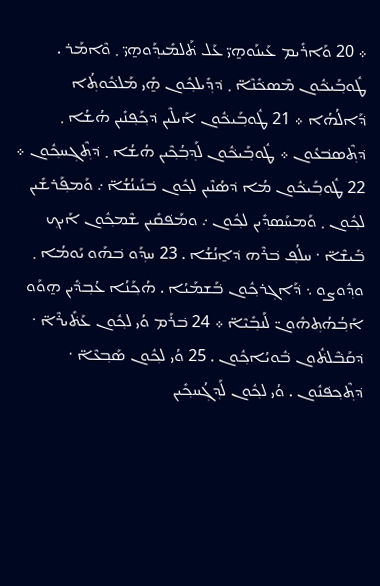܀ 20 ܘܰܐܪܺܝܡ ܥܰܝܢܰܘܗ̱ܝ̈ ܥܰܠ ܬ݁ܰܠܡܺܝܕ݂ܰܘܗ̱ܝ̈ ܂ ܘܶܐܡܰܪ . ܛܽܘܒ݂ܰܝܟ݁ܽܘܢ ܡܶܣܟ݁ܺܢܶܐ̈ ܂ ܕ݁ܕ݂ܺܝܠܟ݂ܽܘܢ ܗ̱ܺܝ ܡܰܠܟ݁ܽܘܬ݂ܳܐ ܕ݁ܰܐܠܳܗܳܐ ܀ 21 ܛܽܘܒ݂ܰܝܟ݁ܽܘܢ ܐܰܝܠܶܝܢ ܕ݁ܟ݂ܰܦ݂ܢܺܝܢ ܗܳܫܳܐ ܂ ܕ݁ܬ݂ܶܣܒ݁ܥܽܘܢ ܀ ܛܽܘܒ݂ܰܝܟ݁ܽܘܢ ܠܰܕ݂ܒ݂ܳܟ݂ܶܝܢ ܗܳܫܳܐ ܂ ܕ݁ܬ݂ܶܓ݂ܚܟ݂ܽܘܢ ܀ 22 ܛܽܘܒ݂ܰܝܟ݁ܽܘܢ ܡܳܐ ܕ݁ܣܳܢܶܝܢ ܠܟ݂ܽܘܢ ܒ݁ܢܰܝܢܳܫܳܐ̈ ܇ ܘܰܡܦ݂ܰܪܫܺܝܢ ܠܟ݂ܽܘܢ ܂ ܘܰܡܚܰܣܕ݂ܺܝܢ ܠܟ݂ܽܘܢ ܇ ܘܡܰܦ݁ܩܺܝܢ ܫܶܡܟ݂ܽܘܢ ܐܰܝܟ݂ ܒ݁ܺܝܫܶܐ̈ ܁ ܚܠܳܦ݂ ܒ݁ܪܶܗ ܕ݁ܐ̱ܢܳܫܳܐ . 23 ܚܕ݂ܰܘ ܒ݁ܗܰܘ ܝܰܘܡܳܐ ܂ ܘܕ݂ܽܘܨܘ ܆ ܕ݁ܰܐܓ݂ܪܟ݂ܽܘܢ ܒ݁ܰܫܡܰܝܳܐ . ܗܳܟ݂ܰܢܳܐ ܥܳܒ݂ܕ݁ܺܝܢ ܗ̱ܘܰܘ ܐܰܒ݂ܳܗܳܬ݂ܗܽܘܢ̈ ܠܰܢܒ݂ܺܝܶܐ̈ ܀ 24 ܒ݁ܪܰܡ ܘܳܝ ܠܟ݂ܽܘܢ ܥܰܬ݁ܺܝܪܶܐ̈ ܁ ܕ݁ܩܰܒ݁ܶܠܬ݁ܽܘܢ ܒ݁ܽܘܝܳܐܟ݂ܽܘܢ . 25 ܘܳܝ ܠܟ݂ܽܘܢ ܣܰܒ݂ܥܶܐ̈ ܁ ܕ݁ܬ݂ܶܟ݂ܦ݁ܢܽܘܢ . ܘܳܝ ܠܟ݂ܽܘܢ ܠܰܕ݂ܓ݂ܳܚܟ݂ܺܝܢ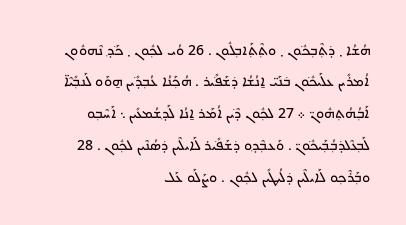ܗܳܫܳܐ ܂ ܕ݁ܬ݂ܶܒ݂ܟ݁ܽܘܢ ܂ ܘܬ݂ܶܬ݂ܰܐܒ݂ܠܽܘܢ . 26 ܘܳܝ ܠܟ݂ܽܘܢ ܂ ܟ݁ܰܕ݂ ܢܶܗܘܽܘܢ ܐܳܡܪܺܝܢ ܥܠܰܝܟ݁ܽܘܢ ܒ݁ܢܰܝ̈ ܐ̱ܢܳܫܳܐ ܕ݁ܫܰܦ݁ܺܝܪ . ܗܳܟ݂ܰܢܳܐ ܥܳܒ݂ܕ݁ܺܝܢ ܗ̱ܘܰܘ ܠܰܢܒ݂ܺܝܶܐ̈ ܐܰܒ݂ܳܗܳܬ݂ܗܽܘܢ̈ ܀ 27 ܠܟ݂ܽܘܢ ܕ݁ܶܝܢ ܐܳܡܰܪ ܐ̱ܢܳܐ ܠܰܕ݂ܫܳܡܥܺܝܢ ܆ ܐܰܚܶܒ݂ܘ ܠܰܒ݂ܥܶܠܕ݁ܒ݂ܳܒ݂ܰܝܟ݁ܽܘܢ̈ . ܘܰܥܒ݂ܶܕ݂ܘ ܕ݁ܫܰܦ݁ܺܝܪ ܠܰܐܝܠܶܝܢ ܕ݁ܣܳܢܶܝܢ ܠܟ݂ܽܘܢ . 28 ܘܒ݂ܰܪܶܟ݂ܘ ܠܰܐܝܠܶܝܢ ܕ݁ܠܳܝܛܺܝܢ ܠܟ݂ܽܘܢ . ܘܨܰܠܰܘ ܥܰܠ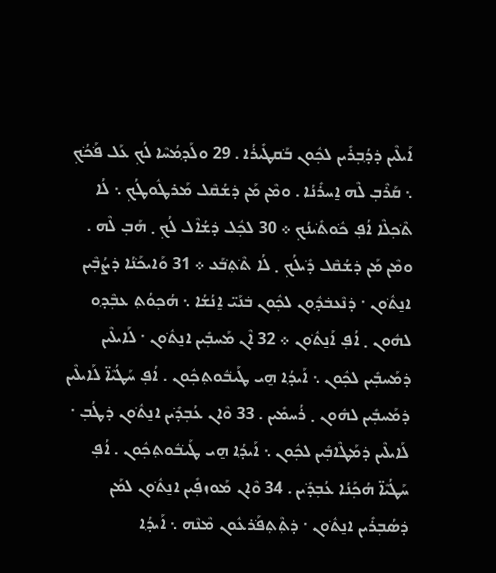ܐܰܝܠܶܝܢ ܕ݁ܕ݂ܳܒ݂ܪܺܝܢ ܠܟ݂ܽܘܢ ܒ݁ܰܩܛܺܝܪܳܐ . 29 ܘܠܰܕ݂ܡܳܚܶܐ ܠܳܟ݂ ܥܰܠ ܦ݁ܰܟ݁ܳܟ݂ ܆ ܩܰܪܶܒ݂ ܠܶܗ ܐ̱ܚܪܺܢܳܐ . ܘܡܶܢ ܡܰܢ ܕ݁ܫܳܩܶܠ ܡܰܪܛܽܘܛܳܟ݂ ܆ ܠܳܐ ܬ݁ܶܟ݂ܠܶܐ ܐܳܦ݂ ܟ݁ܽܘܬ݁ܺܝܢܳܟ݂ ܀ 30 ܠܟ݂ܽܠ ܕ݁ܫܳܐܶܠ ܠܳܟ݂ ܂ ܗܰܒ݂ ܠܶܗ . ܘܡܶܢ ܡܰܢ ܕ݁ܫܳܩܶܠ ܕ݁ܺܝܠܳܟ݂ ܂ ܠܳܐ ܬ݁ܶܬ݂ܒ݁ܰܥ ܀ 31 ܘܰܐܝܟ݁ܰܢܳܐ ܕ݁ܨܳܒ݂ܶܝܢ ܐܢ̱ܬ݁ܽܘܢ ܁ ܕ݁ܢܶܥܒ݁ܕ݂ܽܘܢ ܠܟ݂ܽܘܢ ܒ݁ܢܰܝ̈ ܐ̱ܢܳܫܳܐ ܆ ܗܳܟ݂ܘܳܬ݂ ܥܒ݂ܶܕ݂ܘ ܠܗܽܘܢ ܂ ܐܳܦ݂ ܐܰܢ̱ܬ݁ܽܘܢ ܀ 32 ܐܶܢ ܡܰܚܒ݂ܺܝܢ ܐܢ̱ܬ݁ܽܘܢ ܁ ܠܰܐܝܠܶܝܢ ܕ݁ܡܰܚܒ݂ܺܝܢ ܠܟ݂ܽܘܢ ܆ ܐܰܝܕ݂ܳܐ ܗ̱ܝ ܛܰܝܒ݁ܽܘܬ݂ܟ݂ܽܘܢ . ܐܳܦ݂ ܚܰܛܳܝܶܐ̈ ܠܰܐܝܠܶܝܢ ܕ݁ܡܰܚܒ݂ܺܝܢ ܠܗܽܘܢ ܂ ܪܳܚܡܺܝܢ . 33 ܘܶܐܢ ܥܳܒ݂ܕ݁ܺܝܢ ܐܢ̱ܬ݁ܽܘܢ ܕ݁ܛܳܒ݂ ܁ ܠܰܐܝܠܶܝܢ ܕ݁ܡܰܛܶܐܒ݂ܺܝܢ ܠܟ݂ܽܘܢ ܆ ܐܰܝܕ݂ܳܐ ܗ̱ܝ ܛܰܝܒ݁ܽܘܬ݂ܟ݂ܽܘܢ . ܐܳܦ݂ ܚܰܛܳܝܶܐ̈ ܗܳܟ݂ܰܢܳܐ ܥܳܒ݂ܕ݁ܺܝܢ . 34 ܘܶܐܢ ܡܰܘܙܦ݂ܺܝܢ ܐܢ̱ܬ݁ܽܘܢ ܠܡܰܢ ܕ݁ܣܳܒ݂ܪܺܝܢ ܐܢ̱ܬ݁ܽܘܢ ܁ ܕ݁ܬ݂ܶܬ݂ܦ݁ܰܪܥܽܘܢ ܡܶܢܶܗ ܆ ܐܰܝܕ݂ܳܐ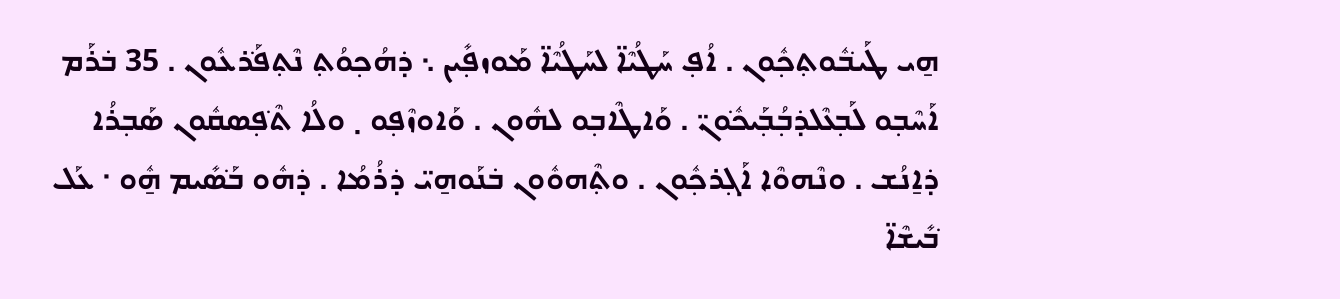ܗ̱ܝ ܛܰܝܒ݁ܽܘܬ݂ܟ݂ܽܘܢ . ܐܳܦ݂ ܚܰܛܳܝܶܐ̈ ܠܚܰܛܳܝܶܐ̈ ܡܰܘܙܦ݂ܺܝܢ ܆ ܕ݁ܗܳܟ݂ܘܳܬ݂ ܢܶܬ݂ܦ݁ܰܪܥܽܘܢ . 35 ܒ݁ܪܰܡ ܐܰܚܶܒ݂ܘ ܠܰܒ݂ܥܶܠܕ݁ܒ݂ܳܒ݂ܰܝܟ݁ܽܘܢ̈ . ܘܰܐܛܶܐܒ݂ܘ ܠܗܽܘܢ . ܘܰܐܘܙܶܦ݂ܘ ܂ ܘܠܳܐ ܬ݁ܶܦ݂ܣܩܽܘܢ ܣܰܒ݂ܪܳܐ ܕ݁ܐ̱ܢܳܫ . ܘܢܶܗܘܶܐ ܐܰܓ݂ܪܟ݂ܽܘܢ . ܘܬ݂ܶܗܘܽܘܢ ܒ݁ܢܰܘܗ̱ܝ̈ ܕ݁ܪܳܡܳܐ . ܕ݁ܗܽܘ ܒ݁ܰܣܺܝܡ ܗ̱ܽܘ ܁ ܥܰܠ ܒ݁ܺܝܫܶܐ̈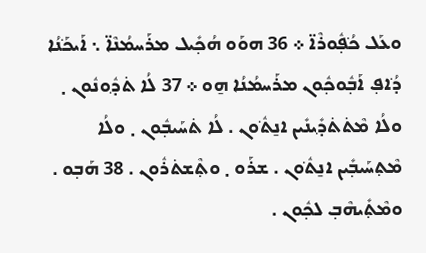ܘܥܰܠ ܟ݁ܳܦ݂ܽܘܪܶܐ̈ ܀ 36 ܗܘܰܘ ܗܳܟ݂ܺܝܠ ܡܪܰܚܡܳܢܶܐ̈ ܆ ܐܰܝܟ݁ܰܢܳܐ ܕ݁ܳܐܦ݂ ܐܰܒ݂ܽܘܟ݂ܽܘܢ ܡܪܰܚܡܳܢܳܐ ܗ̱ܘ ܀ 37 ܠܳܐ ܬ݁ܕ݂ܽܘܢܽܘܢ ܂ ܘܠܳܐ ܡܶܬ݁ܬ݁ܕ݂ܺܝܢܺܝܢ ܐܢ̱ܬ݁ܽܘܢ . ܠܳܐ ܬ݁ܚܰܝܒ݂ܽܘܢ ܂ ܘܠܳܐ ܡܶܬ݂ܚܰܝܒ݂ܺܝܢ ܐܢ̱ܬ݁ܽܘܢ . ܫܪܰܘ ܂ ܘܬ݂ܶܫܬ݁ܪܽܘܢ . 38 ܗܰܒ݂ܘ . ܘܡܶܬ݂ܺܝܗܶܒ݂ ܠܟ݂ܽܘܢ .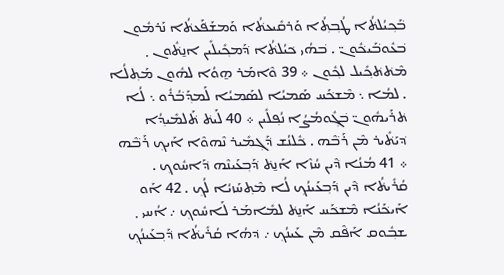ܒ݁ܰܟ݂ܝܳܠܬ݁ܳܐ ܛܳܒ݂ܬ݂ܳܐ ܘܰܪܩܺܝܥܬ݁ܳܐ ܘܰܡܫܰܦ݁ܰܥܬ݁ܳܐ ܢܰܪܡܽܘܢ ܒ݁ܥܽܘܒ݁ܰܝܟ݁ܽܘܢ̈ . ܒ݁ܗܳܝ ܟ݁ܝܳܠܬ݁ܳܐ ܕ݁ܰܡܟ݂ܺܝܠܺܝܢ ܐܢ̱ܬ݁ܽܘܢ ܂ ܡܶܬ݁ܬ݁ܟ݂ܺܝܠ ܠܟ݂ܽܘܢ ܀ 39 ܘܶܐܡܰܪ ܗ̱ܘܳܐ ܠܗܽܘܢ ܡܰܬ݂ܠܳܐ . ܠܡܳܐ ܆ ܡܶܫܟ݁ܰܚ ܣܰܡܝܳܐ ܠܣܰܡܝܳܐ ܠܰܡܕ݂ܰܒ݁ܳܪܽܘ ܆ ܠܳܐ ܬ݁ܪܰܝܗܽܘܢ̈ ܒ݁ܓ݂ܽܘܡܳܨܳܐ ܢܳܦ݂ܠܺܝܢ ܀ 40 ܠܰܝܬ݁ ܬ݁ܰܠܡܺܝܕ݂ܳܐ ܕ݁ܝܰܬ݁ܺܝܪ ܡܶܢ ܪܰܒ݁ܶܗ . ܟ݁ܽܠܢܳܫ ܕ݁ܰܓ݂ܡܺܝܪ ܢܶܗܘܶܐ ܐܰܝܟ݂ ܪܰܒ݁ܶܗ ܀ 41 ܡܳܢܳܐ ܕ݁ܶܝܢ ܚܳܙܶܐ ܐܰܢ̱ܬ݁ ܕ݁ܰܒ݂ܥܰܝܢܶܗ ܕ݁ܰܐܚܽܘܟ݂ . ܩܳܪܺܝܬ݁ܳܐ ܕ݁ܶܝܢ ܕ݁ܰܒ݂ܥܰܝܢܳܟ݂ ܠܳܐ ܡܶܬ݂ܚܰܙܝܳܐ ܠܳܟ݂ . 42 ܐܰܘ ܐܰܝܟ݁ܰܢܳܐ ܡܶܫܟ݁ܰܚ ܐܰܢ̱ܬ݁ ܠܡܺܐܡܰܪ ܠܰܐܚܽܘܟ݂ ܇ ܐܳܚܝ ܂ ܫܒ݂ܽܘܩ ܐܰܦ݁ܶܩ ܡܶܢ ܥܰܝܢܳܟ݂ ܇ ܕ݁ܗܳܐ ܩܳܪܺܝܬ݁ܳܐ ܕ݁ܰܒ݂ܥܰܝܢܳܟ݂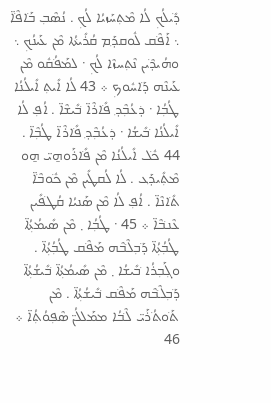ܕ݁ܺܝܠܳܟ݂ ܠܳܐ ܡܶܬ݂ܚܰܙܝܳܐ ܠܳܟ݂ . ܢܳܣܶܒ݂ ܒ݁ܰܐܦ݁ܶܐ̈ ܆ ܐܰܦ݁ܶܩ ܠܽܘܩܕ݂ܰܡ ܩܳܪܺܝܬ݁ܳܐ ܡܶܢ ܥܰܝܢܳܟ݂ ܆ ܘܗܳܝܕ݁ܶܝܢ ܢܶܬ݂ܚܙܶܐ ܠܳܟ݂ ܁ ܠܡܰܦ݁ܳܩܽܘ ܡܶܢ ܥܰܝܢܶܗ ܕ݁ܰܐܚܽܘܟ݂ ܀ 43 ܠܳܐ ܐܺܝܬ݂ ܐܺܝܠܳܢܳܐ ܛܳܒ݂ܳܐ ܁ ܕ݁ܥܳܒ݂ܶܕ݂ ܦ݁ܺܐܪܶܐ̈ ܒ݁ܺܝܫܶܐ̈ . ܐܳܦ݂ ܠܳܐ ܐܺܝܠܳܢܳܐ ܒ݁ܺܝܫܳܐ ܁ ܕ݁ܥܳܒ݂ܶܕ݂ ܦ݁ܺܐܪܶܐ̈ ܛܳܒ݂ܶܐ̈ . 44 ܟ݁ܽܠ ܐܺܝܠܳܢܳܐ ܡܶܢ ܦ݁ܺܐܪܰܘܗ̱ܝ̈ ܗ̱ܘ ܡܶܬ݂ܺܝܕ݂ܰܥ . ܠܳܐ ܠܳܩܛܺܝܢ ܡܶܢ ܟ݁ܽܘܒ݁ܶܐ̈ ܬ݁ܺܐܢܶܐ̈ . ܐܳܦ݂ ܠܳܐ ܡܶܢ ܣܰܢܝܳܐ ܩܳܛܦ݁ܺܝܢ ܥܶܢܒ݁ܶܐ̈ ܀ 45 ܁ ܛܳܒ݂ܳܐ ܂ ܡܶܢ ܣܺܝܡܳܬ݂ܳܐ̈ ܛܳܒ݂ܳܬ݂ܳܐ̈ ܕ݁ܰܒ݂ܠܶܒ݁ܶܗ ܡܰܦ݁ܶܩ ܛܳܒ݂ܳܬ݂ܳܐ̈ . ܘܓ݂ܰܒ݂ܪܳܐ ܒ݁ܺܝܫܳܐ ܂ ܡܶܢ ܣܺܝܡܳܬ݂ܳܐ̈ ܒ݁ܺܝܫܳܬ݂ܳܐ̈ ܕ݁ܰܒ݂ܠܶܒ݁ܶܗ ܡܰܦ݁ܶܩ ܒ݁ܺܝܫܳܬ݂ܳܐ̈ . ܡܶܢ ܬ݁ܰܘܬ݁ܳܪܰܝ̈ ܠܶܒ݁ܳܐ ܡܡܰܠܠܳܢ̈ ܣܶܦ݂ܘܳܬ݂ܳܐ̈ ܀ 46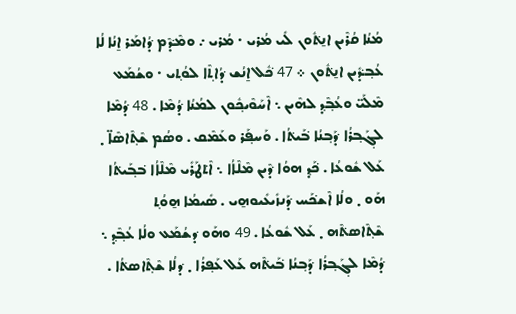ܡܳܢܳܐ ܩܳܪܶܝܢ ܐܢ̱ܬ݁ܽܘܢ ܠܺܝ ܡܳܪܝ ܁ ܡܳܪܝ ܇ ܘܡܶܕ݁ܶܡ ܕ݁ܳܐܡܰܪ ܐ̱ܢܳܐ ܠܳܐ ܥܳܒ݂ܕ݁ܺܝܢ ܐܢ̱ܬ݁ܽܘܢ ܀ 47 ܟ݁ܽܠ ܐ̱ܢܳܫ ܕ݁ܳܐܬ݂ܶܐ ܠܘܳܬ݂ܝ ܁ ܘܫܳܡܰܥ ܡܶܠܰܝ̈ ܘܥܳܒ݂ܶܕ݂ ܠܗܶܝܢ ܆ ܐܶܚܰܘܶܝܟ݂ܽܘܢ ܠܡܳܢܳܐ ܕ݁ܳܡܶܐ . 48 ܕ݁ܳܡܶܐ ܠܓ݂ܰܒ݂ܪܳܐ ܕ݁ܰܒ݂ܢܳܐ ܒ݁ܰܝܬ݁ܳܐ . ܘܰܚܦ݂ܰܪ ܘܥܰܡܶܩ . ܘܣܳܡ ܫܶܬ݂ܶܐܣܶܐ̈ ܂ ܥܰܠ ܫܽܘܥܳܐ . ܟ݁ܰܕ݂ ܗܘܳܐ ܕ݁ܶܝܢ ܡܶܠܶܐܳܐ ܆ ܐܶܬ݁ܛܰܪܺܝ ܡܶܠܶܐܳܐ ܒ݁ܒ݂ܰܝܬ݁ܳܐ ܗܰܘ ܂ ܘܠܳܐ ܐܶܫܟ݁ܰܚ ܕ݁ܰܢܙܺܝܥܺܝܘܗ̱ܝ . ܣܺܝܡܳܐ ܗ̱ܘܳܬ݂ ܫܶܬ݂ܶܐܣܬ݁ܶܗ ܂ ܥܰܠ ܫܽܘܥܳܐ . 49 ܘܗܰܘ ܕ݁ܫܳܡܰܥ ܘܠܳܐ ܥܳܒ݂ܶܕ݂ ܆ ܕ݁ܳܡܶܐ ܠܓ݂ܰܒ݂ܪܳܐ ܕ݁ܰܒ݂ܢܳܐ ܒ݁ܰܝܬ݁ܶܗ ܥܰܠ ܥܰܦ݂ܪܳܐ ܂ ܕ݁ܠܳܐ ܫܶܬ݂ܶܐܣܬ݁ܳܐ .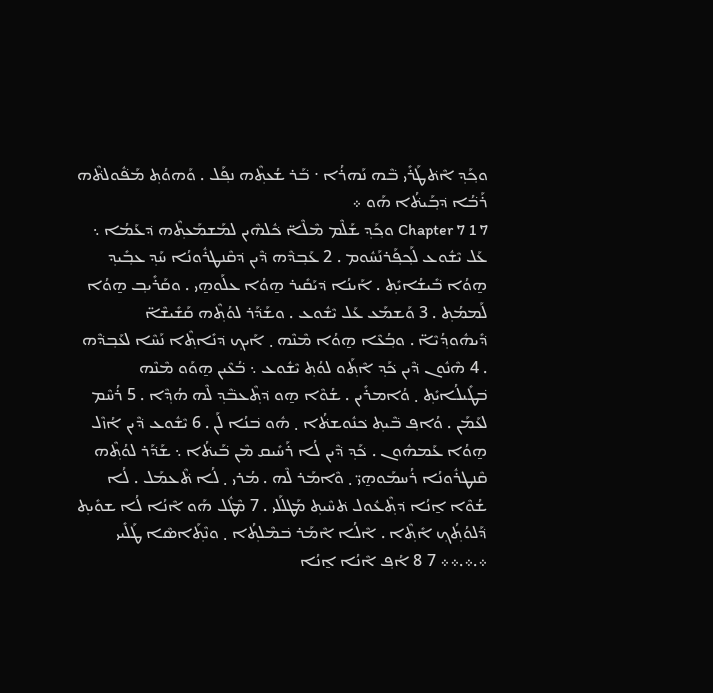ܘܟ݂ܰܕ݂ ܐܶܬ݁ܛܰܪܺܝ ܒ݁ܶܗ ܢܰܗܪܳܐ ܁ ܒ݁ܰܪ ܫܳܥܬ݂ܶܗ ܢܦ݂ܰܠ . ܘܰܗܘܳܬ݂ ܡܰܦ݁ܽܘܠܬ݁ܶܗ ܪܰܒ݁ܳܐ ܕ݁ܒ݂ܰܝܬ݁ܳܐ ܗܰܘ ܀
7 Chapter 7 1 ܘܟ݂ܰܕ݂ ܫܰܠܶܡ ܡܶܠܶܐ̈ ܟ݁ܽܠܗܶܝܢ ܠܡܰܫܡܰܥܬ݂ܶܗ ܕ݁ܥܰܡܳܐ ܆ ܥܰܠ ܝܶܫܽܘܥ ܠܰܟ݂ܦ݂ܰܪܢܰܚܽܘܡ . 2 ܥܰܒ݂ܕ݁ܶܗ ܕ݁ܶܝܢ ܕ݁ܩܶܢܛܪܽܘܢܳܐ ܚܰܕ݂ ܥܒ݂ܺܝܕ݂ ܗ̱ܘܳܐ ܒ݁ܺܝܫܳܐܝܺܬ݂ . ܐܰܝܢܳܐ ܕ݁ܝܰܩܺܝܪ ܗ̱ܘܳܐ ܥܠܰܘܗ̱ܝ . ܘܩܰܪܺܝܒ݂ ܗ̱ܘܳܐ ܠܰܡܡܳܬ݂ . 3 ܘܰܫܡܰܥ ܥܰܠ ܝܶܫܽܘܥ . ܘܫܰܕ݁ܰܪ ܠܘܳܬ݂ܶܗ ܩܰܫܺܝܫܶܐ̈ ܕ݁ܺܝܗܽܘܕ݂ܳܝܶܐ̈ . ܘܒ݂ܳܥܶܐ ܗ̱ܘܳܐ ܡܶܢܶܗ ܂ ܐܰܝܟ݂ ܕ݁ܢܺܐܬ݂ܶܐ ܢܰܚܶܐ ܠܥܰܒ݂ܕ݁ܶܗ . 4 ܗܶܢܽܘܢ ܕ݁ܶܝܢ ܟ݁ܰܕ݂ ܐܶܬ݂ܰܘ ܠܘܳܬ݂ ܝܶܫܽܘܥ ܆ ܒ݁ܳܥܶܝܢ ܗ̱ܘܰܘ ܡܶܢܶܗ ܒ݁ܛܺܝܠܳܐܝܺܬ݂ ܂ ܘܳܐܡܪܺܝܢ . ܫܳܘܶܐ ܗ̱ܘ ܕ݁ܬ݂ܶܥܒ݁ܶܕ݂ ܠܶܗ ܗܳܕ݂ܶܐ . 5 ܪܳܚܶܡ ܠܥܰܡܰܢ . ܘܳܐܦ݂ ܒ݁ܶܝܬ݂ ܟ݁ܢܽܘܫܬ݁ܳܐ ܂ ܗܽܘ ܒ݁ܢܳܐ ܠܰܢ . 6 ܝܶܫܽܘܥ ܕ݁ܶܝܢ ܐܳܙܶܠ ܗ̱ܘܳܐ ܥܰܡܗܽܘܢ . ܟ݁ܰܕ݂ ܕ݁ܶܝܢ ܠܳܐ ܪܰܚܺܝܩ ܡܶܢ ܒ݁ܰܝܬ݁ܳܐ ܆ ܫܰܕ݁ܰܪ ܠܘܳܬ݂ܶܗ ܩܶܢܛܪܽܘܢܳܐ ܪܳܚܡܰܘܗ̱ܝ̈ ܂ ܘܶܐܡܰܪ ܠܶܗ . ܡܳܪܝ ܂ ܠܳܐ ܬ݁ܶܥܡܰܠ . ܠܳܐ ܫܳܘܶܐ ܐ̱ܢܳܐ ܕ݁ܬ݂ܶܥܽܘܠ ܬ݁ܚܶܝܬ݂ ܡܰܛܠܰܠܝ . 7 ܡܶܛܽܠ ܗܰܘ ܐܶܢܳܐ ܠܳܐ ܫܘܺܝܬ݂ ܕ݁ܰܠܘܳܬ݂ܳܟ݂ ܐܺܬ݂ܶܐ . ܐܶܠܳܐ ܐܶܡܰܪ ܒ݁ܡܶܠܬ݂ܳܐ ܂ ܘܢܶܬ݂ܰܐܣܶܐ ܛܰܠܺܝܝ ܀.܀.܀܀ 7 8 ܐܳܦ݂ ܐܶܢܳܐ ܐ̱ܢܳܐ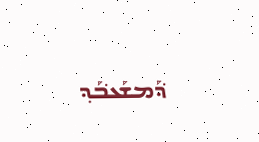ܕ݁ܰܡܫܰܥܒ݁ܰܕ݂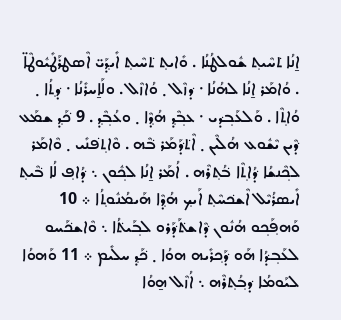ܐ̱ܢܳܐ ܬ݁ܚܶܝܬ݂ ܫܽܘܠܛܳܢܳܐ . ܘܺܐܝܬ݂ ܬ݁ܚܶܝܬ݂ ܐܺܝܕ݂ܰܝ̈ ܐܶܣܛܪܰܛܺܝܽܘܛܶܐ̈ . ܘܳܐܡܰܪ ܐ̱ܢܳܐ ܠܗܳܢܳܐ ܁ ܕ݁ܙܶܠ ܂ ܘܳܐܙܶܠ . ܘܠܰܐ̱ܚܪܺܢܳܐ ܁ ܕ݁ܬ݂ܳܐ ܂ ܘܳܐܬ݂ܶܐ . ܘܰܠܥܰܒ݂ܕ݁ܝ ܁ ܥܒ݂ܶܕ݂ ܗܳܕ݂ܶܐ ܂ ܘܥܳܒ݂ܶܕ݂ . 9 ܟ݁ܰܕ݂ ܫܡܰܥ ܕ݁ܶܝܢ ܝܶܫܽܘܥ ܗܳܠܶܝܢ ܂ ܐܶܬ݁ܕ݁ܰܡܰܪ ܒ݁ܶܗ . ܘܶܐܬ݂ܦ݁ܢܺܝ ܂ ܘܶܐܡܰܪ ܠܟ݂ܶܢܫܳܐ ܕ݁ܳܐܬ݂ܶܐ ܒ݁ܳܬ݂ܪܶܗ . ܐܳܡܰܪ ܐ̱ܢܳܐ ܠܟ݂ܽܘܢ ܆ ܕ݁ܳܐܦ݂ ܠܳܐ ܒ݁ܶܝܬ݂ ܐܺܝܣܪܳܝܶܠ ܐܶܫܟ݁ܚܶܬ݂ ܐܰܝܟ݂ ܗܳܕ݂ܶܐ ܗܰܝܡܳܢܽܘܬ݂ܳܐ ܀ 10 ܘܰܗܦ݂ܰܟ݂ܘ ܗܳܢܽܘܢ ܕ݁ܶܐܫܬ݁ܰܕ݁ܰܪܘ ܠܒ݂ܰܝܬ݁ܳܐ ܆ ܘܶܐܫܟ݁ܰܚܘ ܠܥܰܒ݂ܕ݁ܳܐ ܗܰܘ ܕ݁ܰܟ݂ܪܺܝܗ ܗܘܳܐ ܂ ܟ݁ܰܕ݂ ܚܠܺܝܡ ܀ 11 ܘܰܗܘܳܐ ܠܝܰܘܡܳܐ ܕ݁ܒ݂ܳܬ݂ܪܶܗ ܆ ܐܳܙܶܠ ܗ̱ܘܳܐ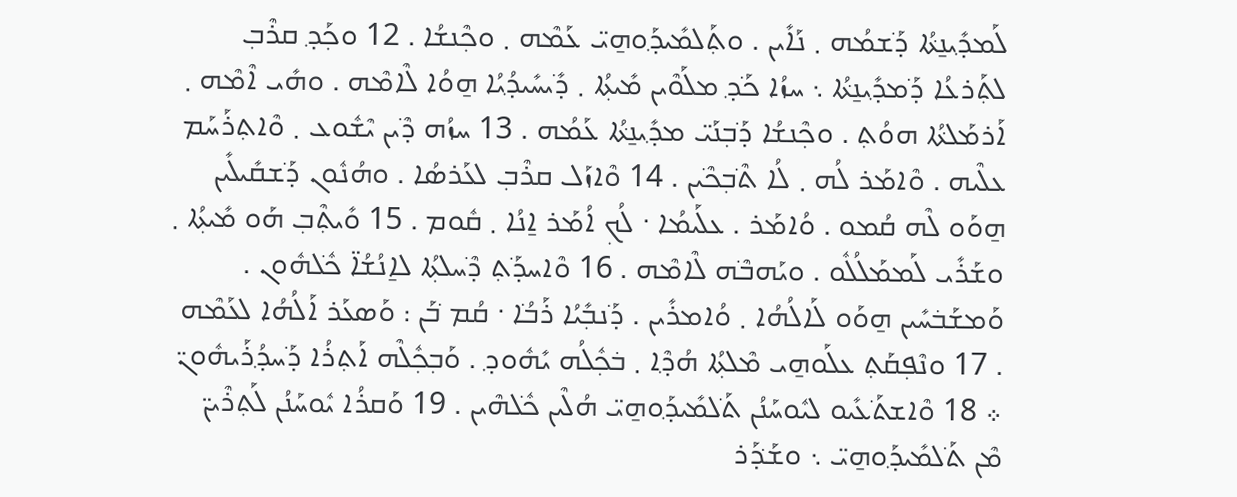ܠܰܡܕ݂ܺܝܢ̱ܬ݁ܳܐ ܕ݁ܰܫܡܳܗ ܂ ܢܰܐܺܝܢ . ܘܬ݂ܰܠܡܺܝܕ݂ܰܘܗ̱ܝ̈ ܥܰܡܶܗ ܂ ܘܟ݂ܶܢܫܳܐ . 12 ܘܟ݂ܰܕ݂ ܩܪܶܒ݂ ܠܬ݂ܰܪܥܳܐ ܕ݁ܰܡܕ݂ܺܝܢ̱ܬ݁ܳܐ ܆ ܚܙܳܐ ܟ݁ܰܕ݂ ܡܠܰܘܶܝܢ ܡܺܝܬ݂ܳܐ ܂ ܕ݁ܺܝܚܺܝܕ݂ܳܝܳܐ ܗ̱ܘܳܐ ܠܶܐܡܶܗ . ܘܗܺܝ ܐܶܡܶܗ ܂ ܐܰܪܡܰܠܬ݁ܳܐ ܗܘܳܬ݂ . ܘܟ݂ܶܢܫܳܐ ܕ݁ܰܒ݂ܢܰܝ̈ ܡܕ݂ܺܝܢ̱ܬ݁ܳܐ ܥܰܡܳܗ . 13 ܚܙܳܗ ܕ݁ܶܝܢ ܝܶܫܽܘܥ ܂ ܘܶܐܬ݂ܪܰܚܰܡ ܥܠܶܝܗ . ܘܶܐܡܰܪ ܠܳܗ ܂ ܠܳܐ ܬ݁ܶܒ݂ܟ݁ܶܝܢ . 14 ܘܶܐܙܰܠ ܩܪܶܒ݂ ܠܥܰܪܣܳܐ . ܘܗܳܢܽܘܢ ܕ݁ܰܫܩܺܝܠܺܝܢ ܗ̱ܘܰܘ ܠܶܗ ܩܳܡܘ . ܘܳܐܡܰܪ . ܥܠܰܝܡܳܐ ܁ ܠܳܟ݂ ܐܳܡܰܪ ܐ̱ܢܳܐ ܂ ܩܽܘܡ . 15 ܘܺܝܬ݂ܶܒ݂ ܗܰܘ ܡܺܝܬ݂ܳܐ ܂ ܘܫܰܪܺܝ ܠܰܡܡܰܠܳܠܽܘ . ܘܝܰܗܒ݁ܶܗ ܠܶܐܡܶܗ . 16 ܘܶܐܚܕ݁ܰܬ݂ ܕ݁ܶܚܠܬ݂ܳܐ ܠܐ̱ܢܳܫܳܐ̈ ܟ݁ܽܠܗܽܘܢ . ܘܰܡܫܰܒ݁ܚܺܝܢ ܗ̱ܘܰܘ ܠܰܐܠܳܗܳܐ ܂ ܘܳܐܡܪܺܝܢ . ܕ݁ܰܢܒ݂ܺܝܳܐ ܪܰܒ݁ܳܐ ܁ ܩܳܡ ܒ݁ܰܢ : ܘܰܣܥܰܪ ܐܰܠܳܗܳܐ ܠܥܰܡܶܗ . 17 ܘܢܶܦ݂ܩܰܬ݂ ܥܠܰܘܗ̱ܝ ܡܶܠܬ݂ܳܐ ܗܳܕ݂ܶܐ ܂ ܒ݁ܟ݂ܽܠܳܗ ܝܺܗܽܘܕ݂ . ܘܰܒ݂ܟ݂ܽܠܶܗ ܐܰܬ݂ܪܳܐ ܕ݁ܰܚܕ݂ܳܪܰܝܗܽܘܢ̈ ܀ 18 ܘܶܐܫܬ݁ܰܥܺܝܘ ܠܝܽܘܚܰܢܳܢ ܬ݁ܰܠܡܺܝܕ݂ܰܘܗ̱ܝ̈ ܗܳܠܶܝܢ ܟ݁ܽܠܗܶܝܢ . 19 ܘܰܩܪܳܐ ܝܽܘܚܰܢܳܢ ܠܰܬ݂ܪܶܝܢ̈ ܡܶܢ ܬ݁ܰܠܡܺܝܕ݂ܰܘܗ̱ܝ̈ ܆ ܘܫܰܕ݁ܰܪ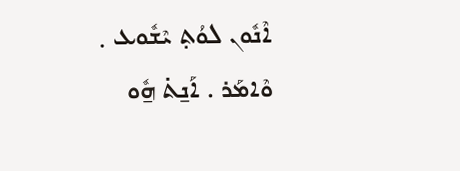ܐܶܢܽܘܢ ܠܘܳܬ݂ ܝܶܫܽܘܥ ܂ ܘܶܐܡܰܪ . ܐܰܢ̱ܬ݁ ܗ̱ܽܘ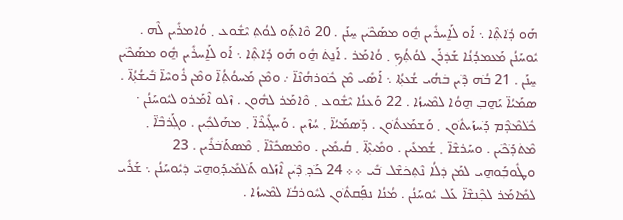ܗܰܘ ܕ݁ܳܐܬ݂ܶܐ ܆ ܐܰܘ ܠܰܐ̱ܚܪܺܝܢ ܗ̱ܽܘ ܡܣܰܟ݁ܶܝܢ ܚ̱ܢܰܢ . 20 ܘܶܐܬ݂ܰܘ ܠܘܳܬ݂ ܝܶܫܽܘܥ ܂ ܘܳܐܡܪܺܝܢ ܠܶܗ . ܝܽܘܚܰܢܳܢ ܡܰܥܡܕ݂ܳܢܳܐ ܫܰܕ݁ܪܰܢ ܠܘܳܬ݂ܳܟ݂ ܂ ܘܳܐܡܰܪ . ܐܰܢ̱ܬ݁ ܗ̱ܽܘ ܗܰܘ ܕ݁ܳܐܬ݂ܶܐ ܆ ܐܰܘ ܠܰܐ̱ܚܪܺܝܢ ܗ̱ܽܘ ܡܣܰܟ݁ܶܝܢ ܚ̱ܢܰܢ . 21 ܒ݁ܳܗ ܕ݁ܶܝܢ ܒ݁ܗܳܝ ܫܳܥܬ݂ܳܐ ܆ ܐܰܣܺܝ ܡܶܢ ܟ݁ܽܘܪܗܳܢܶܐ̈ ܇ ܘܡܶܢ ܡܰܚܘܳܬ݂ܳܐ̈ ܘܡܶܢ ܪܽܘܚܶܐ̈ ܒ݁ܺܝܫܳܬ݂ܳܐ̈ . ܣܡܰܝܳܐ̈ ܝܰܗ̱ܒ݂ ܗ̱ܘܳܐ ܠܡܶܚܙܳܐ . 22 ܘܰܥܢܳܐ ܝܶܫܽܘܥ ܂ ܘܶܐܡܰܪ ܠܗܽܘܢ . ܙܶܠܘ ܐܶܡܰܪܘ ܠܝܽܘܚܰܢܳܢ ܁ ܟ݁ܽܠܡܶܕ݁ܶܡ ܕ݁ܰܚܙܰܝܬ݁ܽܘܢ ܂ ܘܰܫܡܰܥܬ݁ܽܘܢ . ܕ݁ܰܣܡܰܝܳܐ̈ ܂ ܚܳܙܶܝܢ . ܘܰܚܓ݂ܺܝܪܶܐ̈ ܂ ܡܗܰܠܟ݂ܺܝܢ . ܘܓ݂ܰܪܒ݁ܶܐ̈ ܂ ܡܶܬ݁ܕ݁ܰܟ݁ܶܝܢ . ܘܚܰܪܫܶܐ̈ ܂ ܫܳܡܥܺܝܢ . ܘܡܺܝܬ݂ܶܐ̈ ܂ ܩܳܝܡܺܝܢ . ܘܡܶܣܟ݁ܺܢܶܐ̈ ܂ ܡܶܣܬ݁ܰܒ݁ܪܺܝܢ . 23 ܘܛܽܘܒ݂ܰܘܗ̱ܝ ܠܡܰܢ ܕ݁ܠܳܐ ܢܶܬ݂ܟ݁ܫܶܠ ܒ݁ܺܝ ܀܀ 24 ܟ݁ܰܕ݂ ܕ݁ܶܝܢ ܐܶܙܰܠܘ ܬ݁ܰܠܡܺܝܕ݂ܰܘܗ̱ܝ̈ ܕ݁ܝܽܘܚܰܢܳܢ ܆ ܫܰܪܺܝ ܠܡܺܐܡܰܪ ܠܟ݂ܶܢܫܶܐ̈ ܥܰܠ ܝܽܘܚܰܢܳܢ . ܡܳܢܳܐ ܢܦ݂ܰܩܬ݁ܽܘܢ ܠܚܽܘܪܒ݁ܳܐ ܠܡܶܚܙܳܐ .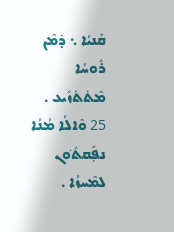ܩܰܢܝܳܐ ܆ ܕ݁ܡܶܢ ܪܽܘܚܳܐ ܡܶܬ݁ܬ݁ܙܺܝܥ . 25 ܘܶܐܠܳܐ ܡܳܢܳܐ ܢܦ݂ܰܩܬ݁ܽܘܢ ܠܡܶܚܙܳܐ .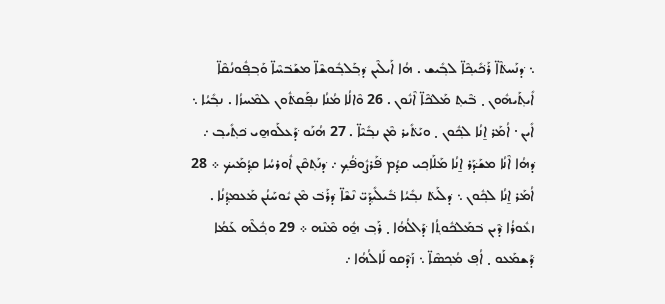܆ ܕ݁ܢܰܚܬ݁ܶܐ̈ ܪܰܟ݁ܺܝܟ݂ܶܐ̈ ܠܒ݂ܺܝܫ . ܗܳܐ ܐܰܝܠܶܝܢ ܕ݁ܒ݂ܰܠܒ݂ܽܘܫܶܐ̈ ܡܫܰܒ݁ܚܶܐ̈ ܘܰܒ݂ܦ݂ܽܘܢܳܩܶܐ̈ ܐܺܝܬ݂ܰܝܗܽܘܢ ܂ ܒ݁ܶܝܬ݂ ܡܰܠܟ݁ܶܐ̈ ܐܶܢܽܘܢ . 26 ܘܶܐܠܳܐ ܡܳܢܳܐ ܢܦ݂ܰܩܬ݁ܽܘܢ ܠܡܶܚܙܳܐ . ܢܒ݂ܺܝܳܐ ܆ ܐܺܝܢ ܁ ܐܳܡܰܪ ܐ̱ܢܳܐ ܠܟ݂ܽܘܢ ܂ ܘܝܰܬ݁ܺܝܪ ܡܶܢ ܢܒ݂ܺܝܶܐ̈ . 27 ܗܳܢܰܘ ܕ݁ܰܥܠܰܘܗ̱ܝ ܟ݁ܬ݂ܺܝܒ݂ ܇ ܕ݁ܗܳܐ ܐܶܢܳܐ ܡܫܰܕ݁ܰܪ ܐ̱ܢܳܐ ܡܰܠܰܐܟ݂ܝ ܩܕ݂ܳܡ ܦ݁ܰܪܨܽܘܦ݁ܳܟ݂ ܇ ܕ݁ܢܰܬ݂ܩܶܢ ܐܽܘܪܚܳܐ ܩܕ݂ܳܡܰܝܟ݁ ܀ 28 ܐܳܡܰܪ ܐ̱ܢܳܐ ܠܟ݂ܽܘܢ ܆ ܕ݁ܠܰܝܬ݁ ܢܒ݂ܺܝܳܐ ܒ݁ܺܝܠܺܝܕ݂ܰܝ̈ ܢܶܫܶܐ̈ ܕ݁ܪܰܒ݁ ܡܶܢ ܝܽܘܚܰܢܳܢ ܡܰܥܡܕ݂ܳܢܳܐ . ܙܥܽܘܪܳܐ ܕ݁ܶܝܢ ܒ݁ܡܰܠܟ݁ܽܘܬ݂ܳܐ ܕ݁ܰܐܠܳܗܳܐ ܂ ܪܰܒ݂ ܗ̱ܽܘ ܡܶܢܶܗ ܀ 29 ܘܟ݂ܽܠܶܗ ܥܰܡܳܐ ܕ݁ܰܫܡܰܥܘ ܂ ܐܳܦ݂ ܡܳܟ݂ܣܶܐ̈ ܆ ܙܰܕ݁ܶܩܘ ܠܰܐܠܳܗܳܐ ܇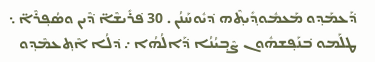ܕ݁ܰܥܡܰܕ݂ܘ ܡܰܥܡܽܘܕ݂ܺܝܬ݂ܶܗ ܕ݁ܝܽܘܚܰܢܳܢ . 30 ܦ݁ܪܺܝܫܶܐ̈ ܕ݁ܶܝܢ ܘܣܳܦ݂ܪܶܐ̈ ܆ ܛܠܰܡܘ ܒ݁ܢܰܦ݂ܫܗܽܘܢ ܨܶܒ݂ܝܳܢܳܐ ܕ݁ܰܐܠܳܗܳܐ ܇ ܕ݁ܠܳܐ ܐܶܬ݂ܥܡܶܕ݂ܘ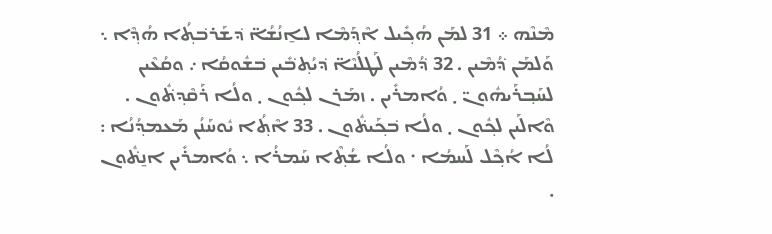ܡܶܢܶܗ ܀ 31 ܠܡܰܢ ܗܳܟ݂ܺܝܠ ܐܶܕ݂ܰܡܶܐ ܠܐ̱ܢܳܫܳܐ̈ ܕ݁ܫܰܪܒ݁ܬ݂ܳܐ ܗܳܕ݂ܶܐ ܆ ܘܰܠܡܰܢ ܕ݁ܳܡܶܝܢ . 32 ܕ݁ܳܡܶܝܢ ܠܰܛܠܳܝܶܐ̈ ܕ݁ܝܳܬ݂ܒ݁ܺܝܢ ܒ݁ܫܽܘܩܳܐ ܇ ܘܩܳܥܶܝܢ ܠܚܰܒ݂ܪܰܝܗܽܘܢ̈ ܂ ܘܳܐܡܪܺܝܢ . ܙܡܰܪܢ ܠܟ݂ܽܘܢ ܂ ܘܠܳܐ ܪܰܩܶܕ݂ܬ݁ܽܘܢ . ܘܶܐܠܰܝܢ ܠܟ݂ܽܘܢ ܂ ܘܠܳܐ ܒ݁ܟ݂ܰܝܬ݁ܽܘܢ . 33 ܐܶܬ݂ܳܐ ܝܽܘܚܰܢܳܢ ܡܰܥܡܕ݂ܳܢܳܐ : ܠܳܐ ܐܳܟ݂ܶܠ ܠܰܚܡܳܐ ܁ ܘܠܳܐ ܫܳܬ݂ܶܐ ܚܰܡܪܳܐ ܆ ܘܳܐܡܪܺܝܢ ܐܢ̱ܬ݁ܽܘܢ ܂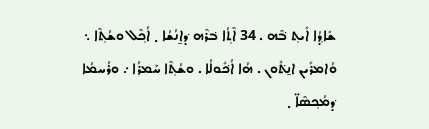ܫܺܐܕ݂ܳܐ ܐܺܝܬ݂ ܒ݁ܶܗ . 34 ܐܶܬ݂ܳܐ ܒ݁ܪܶܗ ܕ݁ܐ̱ܢܳܫܳܐ ܂ ܐܳܟ݂ܶܠ ܘܫܳܬ݂ܶܐ ܆ ܘܳܐܡܪܺܝܢ ܐܢ̱ܬ݁ܽܘܢ . ܗܳܐ ܐܳܟ݁ܽܘܠܳܐ . ܘܫܳܬ݂ܶܐ ܚܰܡܪܳܐ ܇ ܘܪܳܚܡܳܐ ܕ݁ܡܳܟ݂ܣܶܐ̈ ܂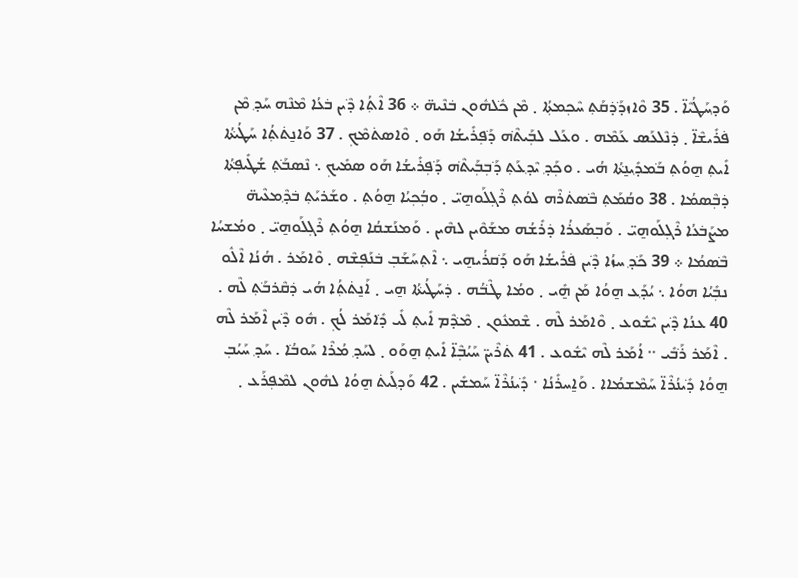ܘܰܕ݂ܚܰܛܳܝܶܐ̈ . 35 ܘܶܐܙܕ݁ܰܕ݁ܩܰܬ݂ ܚܶܟ݂ܡܬ݂ܳܐ ܂ ܡܶܢ ܟ݁ܽܠܗܽܘܢ ܒ݁ܢܶܝܗ̈ ܀ 36 ܐܶܬ݂ܳܐ ܕ݁ܶܝܢ ܒ݁ܥܳܐ ܡܶܢܶܗ ܚܰܕ݂ ܡܶܢ ܦ݁ܪܺܝܫܶܐ̈ ܂ ܕ݁ܢܶܠܥܰܣ ܥܰܡܶܗ . ܘܥܰܠ ܠܒ݂ܰܝܬ݁ܶܗ ܕ݁ܰܦ݂ܪܺܝܫܳܐ ܗܰܘ ܂ ܘܶܐܣܬ݁ܡܶܟ݂ . 37 ܘܰܐܢ̱ܬ݁ܬ݂ܳܐ ܚܰܛܳܝܬ݁ܳܐ ܐܺܝܬ݂ ܗ̱ܘܳܬ݂ ܒ݁ܰܡܕ݂ܺܝܢ̱ܬ݁ܳܐ ܗܳܝ . ܘܟ݂ܰܕ݂ ܝܶܕ݂ܥܰܬ݂ ܕ݁ܰܒ݂ܒ݂ܰܝܬ݁ܶܗ ܕ݁ܰܦ݂ܪܺܝܫܳܐ ܗܰܘ ܣܡܺܝܟ݂ ܆ ܢܶܣܒ݁ܰܬ݂ ܫܳܛܺܝܦ݂ܬ݁ܳܐ ܕ݁ܒ݂ܶܣܡܳܐ . 38 ܘܩܳܡܰܬ݂ ܒ݁ܶܣܬ݁ܪܶܗ ܠܘܳܬ݂ ܪܶܓ݂ܠܰܘܗ̱ܝ̈ ܂ ܘܒ݂ܳܟ݂ܝܳܐ ܗ̱ܘܳܬ݂ . ܘܫܰܪܝܰܬ݂ ܒ݁ܕ݂ܶܡܥܶܝܗ̈ ܡܨܰܒ݁ܥܳܐ ܪܶܓ݂ܠܰܘܗ̱ܝ̈ . ܘܰܒ݂ܣܰܥܪܳܐ ܕ݁ܪܺܫܳܗ ܡܫܰܘܶܝܢ ܠܗܶܝܢ . ܘܰܡܢܰܫܩܳܐ ܗ̱ܘܳܬ݂ ܪܶܓ݂ܠܰܘܗ̱ܝ̈ ܂ ܘܡܳܫܚܳܐ ܒ݁ܶܣܡܳܐ ܀ 39 ܟ݁ܰܕ݂ ܚܙܳܐ ܕ݁ܶܝܢ ܦ݁ܪܺܝܫܳܐ ܗܰܘ ܕ݁ܰܩܪܳܝܗ̱ܝ ܆ ܐܶܬ݂ܚܰܫܰܒ݂ ܒ݁ܢܰܦ݂ܫܶܗ ܂ ܘܶܐܡܰܪ . ܗܳܢܳܐ ܐܶܠܽܘ ܢܒ݂ܺܝܳܐ ܗܘܳܐ ܆ ܝܳܕ݂ܰܥ ܗ̱ܘܳܐ ܡܰܢ ܗ̱ܺܝ ܂ ܘܡܳܐ ܛܶܒ݁ܳܗ . ܕ݁ܚܰܛܳܝܬ݁ܳܐ ܗ̱ܝ ܂ ܐܰܢ̱ܬ݁ܬ݂ܳܐ ܗܳܝ ܕ݁ܩܶܪܒ݁ܰܬ݂ ܠܶܗ . 40 ܥܢܳܐ ܕ݁ܶܝܢ ܝܶܫܽܘܥ ܂ ܘܶܐܡܰܪ ܠܶܗ . ܫܶܡܥܽܘܢ ܂ ܡܶܕ݁ܶܡ ܐܺܝܬ݂ ܠܺܝ ܕ݁ܺܐܡܰܪ ܠܳܟ݂ . ܗܽܘ ܕ݁ܶܝܢ ܐܶܡܰܪ ܠܶܗ . ܐܶܡܰܪ ܪܰܒ݁ܺܝ ܅ ܐܳܡܰܪ ܠܶܗ ܝܶܫܽܘܥ . 41 ܬ݁ܪܶܝܢ̈ ܚܰܝܳܒ݂ܶܐ̈ ܐܺܝܬ݂ ܗ̱ܘܰܘ ܂ ܠܚܰܕ݂ ܡܳܪܶܐ ܚܰܘܒ݁ܳܐ . ܚܰܕ݂ ܚܰܝܳܒ݂ ܗ̱ܘܳܐ ܕ݁ܺܝܢܳܪܶܐ̈ ܚܰܡܶܫܡܳܐܐ . ܘܰܐ̱ܚܪܺܢܳܐ ܁ ܕ݁ܺܝܢܳܪܶܐ̈ ܚܰܡܫܺܝܢ . 42 ܘܰܕ݂ܠܰܝܬ݁ ܗ̱ܘܳܐ ܠܗܽܘܢ ܠܡܶܦ݂ܪܰܥ ܂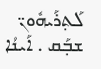ܠܰܬ݂ܪܰܝܗܽܘܢ̈ ܫܒ݂ܰܩ . ܐܰܝܢܳܐ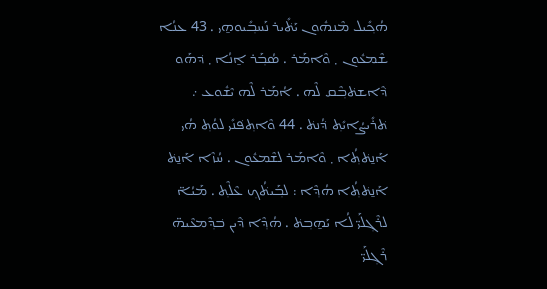ܗܳܟ݂ܺܝܠ ܡܶܢܗܽܘܢ ܝܰܬ݁ܺܝܪ ܢܰܚܒ݂ܺܝܘܗ̱ܝ . 43 ܥܢܳܐ ܫܶܡܥܽܘܢ ܂ ܘܶܐܡܰܪ . ܣܳܒ݂ܰܪ ܐ̱ܢܳܐ ܂ ܕ݁ܗܰܘ ܕ݁ܶܐܫܬ݁ܒ݂ܶܩ ܠܶܗ . ܐܳܡܰܪ ܠܶܗ ܝܶܫܽܘܥ ܇ ܬ݁ܪܺܝܨܳܐܝܺܬ݂ ܕ݁ܳܢܬ݁ . 44 ܘܶܐܬ݂ܦ݁ܢܺܝ ܠܘܳܬ݂ ܗܳܝ ܐܰܢ̱ܬ݁ܬ݂ܳܐ ܂ ܘܶܐܡܰܪ ܠܫܶܡܥܽܘܢ . ܚܳܙܶܐ ܐܰܢ̱ܬ݁ ܐܰܢ̱ܬ݁ܬ݂ܳܐ ܗܳܕ݂ܶܐ : ܠܒ݂ܰܝܬ݁ܳܟ݂ ܥܶܠܶܬ݂ . ܡܰܝܳܐ̈ ܠܪܶܓ݂ܠܰܝ̈ ܠܳܐ ܝܰܗ̱ܒ݂ܬ݁ . ܗܳܕ݂ܶܐ ܕ݁ܶܝܢ ܒ݁ܕ݂ܶܡܥܶܝܗ̈ ܪܶܓ݂ܠܰܝ̈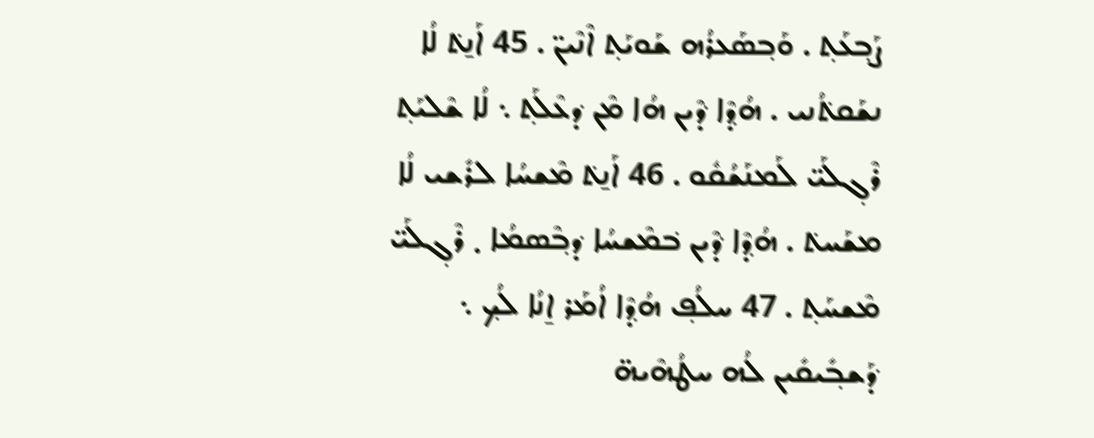ܨܰܒ݂ܥܰܬ݂ . ܘܰܒ݂ܣܰܥܪܳܗ ܫܰܘܝܰܬ݂ ܐܶܢܶܝܢ̈ . 45 ܐܰܢ̱ܬ݁ ܠܳܐ ܢܫܰܩܬ݁ܳܢܝ . ܗܳܕ݂ܶܐ ܕ݁ܶܝܢ ܗܳܐ ܡܶܢ ܕ݁ܥܶܠܰܬ݂ ܆ ܠܳܐ ܫܶܠܝܰܬ݂ ܪܶܓ݂ܠܰܝ̈ ܠܰܡܢܰܫܳܩܽܘ . 46 ܐܰܢ̱ܬ݁ ܡܶܫܚܳܐ ܠܪܺܫܝ ܠܳܐ ܡܫܰܚܬ݁ . ܗܳܕ݂ܶܐ ܕ݁ܶܝܢ ܒ݁ܡܶܫܚܳܐ ܕ݁ܒ݂ܶܣܡܳܐ ܂ ܪܶܓ݂ܠܰܝ̈ ܡܶܫܚܰܬ݂ . 47 ܚܠܳܦ݂ ܗܳܕ݂ܶܐ ܐܳܡܰܪ ܐ̱ܢܳܐ ܠܳܟ݂ ܆ ܕ݁ܰܫܒ݂ܺܝܩܺܝܢ ܠܳܗ ܚܛܳܗܶܝܗ̈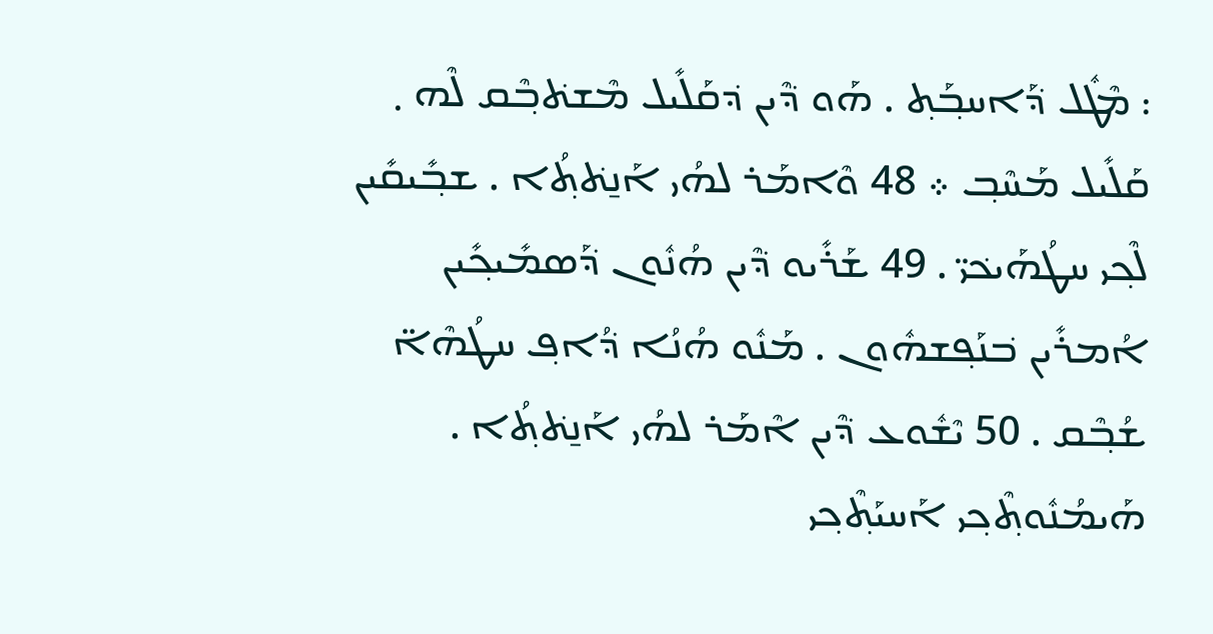: ܡܶܛܽܠ ܕ݁ܰܐܚܒ݂ܰܬ݂ . ܗܰܘ ܕ݁ܶܝܢ ܕ݁ܩܰܠܺܝܠ ܡܶܫܬ݁ܒ݂ܶܩ ܠܶܗ ܂ ܩܰܠܺܝܠ ܡܰܚܶܒ݂ ܀ 48 ܘܶܐܡܰܪ ܠܗܳܝ ܐܰܢ̱ܬ݁ܬ݂ܳܐ . ܫܒ݂ܺܝܩܺܝܢ ܠܶܟ݂ܝ ܚܛܳܗܰܝܟ݁ܝ̈ . 49 ܫܰܪܺܝܘ ܕ݁ܶܝܢ ܗܳܢܽܘܢ ܕ݁ܰܣܡܺܝܟ݂ܺܝܢ ܐܳܡܪܺܝܢ ܒ݁ܢܰܦ݂ܫܗܽܘܢ . ܡܰܢܽܘ ܗܳܢܳܐ ܕ݁ܳܐܦ݂ ܚܛܳܗܶܐ̈ ܫܳܒ݂ܶܩ . 50 ܝܶܫܽܘܥ ܕ݁ܶܝܢ ܐܶܡܰܪ ܠܗܳܝ ܐܰܢ̱ܬ݁ܬ݂ܳܐ . ܗܰܝܡܳܢܽܘܬ݂ܶܟ݂ܝ ܐܰܚܝܰܬ݂ܶܟ݂ܝ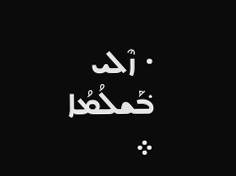܁ ܙܶܠܝ ܒ݁ܰܫܠܳܡܳܐ ܀